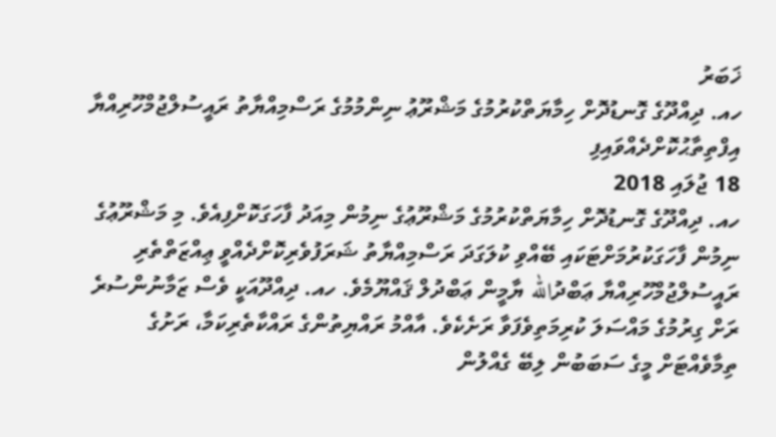ޚަބަރު
ހއ. ދިއްދޫގެ ގޮނޑުދޮށް ހިމާޔަތްކުރުމުގެ މަޝްރޫޢު ނިންމުމުގެ ރަސްމިއްޔާތު ރައީސުލްޖުމްހޫރިއްޔާ އިފްތިތާޙުކޮށްދެއްވައިފި
18 ޖުލައި 2018
ހއ. ދިއްދޫގެ ގޮނޑުދޮށް ހިމާޔަތްކުރުމުގެ މަޝްރޫޢުގެ ނިމުން މިއަދު ފާހަގަކޮށްފިއެވެ. މި މަޝްރޫޢުގެ ނިމުން ފާހަގަކުރުމަށްޓަކައި ބޭއްވި ކުލަގަދަ ރަސްމިއްޔާތު ޝަރަފުވެރިކޮށްދެއްވީ ޢިއްޒަތްތެރި ރައީސުލްޖުމްހޫރިއްޔާ ޢަބްދުالله ޔާމީން ޢަބްދުލް ޤައްޔޫމެވެ. ހއ. ދިއްދޫއަކީ ވެސް ޒަމާނުންސުރެ ރަށް ގިރުމުގެ މައްސަލަ ކުރިމަތިވެފަވާ ރަށެކެވެ. އާއްމު ރައްޔިތުންގެ ރައްކާތެރިކަމާ، ރަށުގެ ތިމާވެއްޓަށް މީގެ ސަބަބުން ލިބޭ ގެއްލުން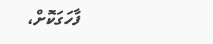ފާހަގަކޮށް،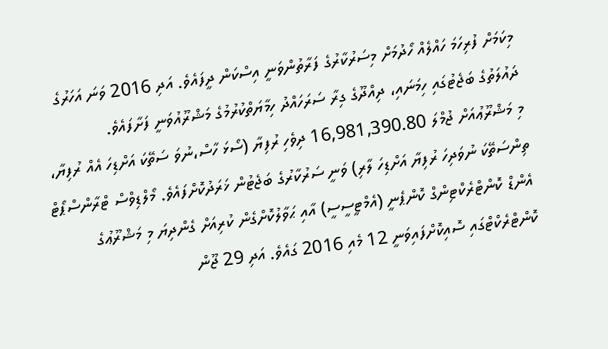މިކަމަށް ފުރިހަމަ ހައްލެއް ހޯދުމަށް މިސަރުކާރުގެ ފަރާތުންވަނީ އިސްކަން ދީފައެވެ. އަދި 2016 ވަނަ އަހަރުގެ ދައުލަތުގެ ބަޖެޓުގައި ހިމަނައި، ދިއްދޫގެ ގިރާ ސަރަހައްދު ހިމާޔަތްކުރުމުގެ މަޝްރޫއުވަނީ ފަށާފައެވެ.
މި މަޝްރޫޢުއަށް ޖުމްލަ 16,981,390.80 ދިވެހި ރުފިޔާ (ސޯޅަ ހާސް،ނުވަ ސަތޭކަ އަށްޑިހަ އެއް ރުފިޔާ، ތިންސަތޭކަ ނުވަދިހަ ރުފިޔާ އަށްޑިހަ ލާރި) ވަނީ ސަރުކާރުގެ ބަޖެޓުން ޚަރަދުކޮށްފައެވެ. މޯލްޑިވްސް ޓްރާންސްޕޯޓް އެންޑް ކޮންޓްރެކްޓިންގް ކޮންޕެނީ (އެމްޓީސީސީ) އާއި ޙަވާލުކޮށްގެން ކުރިއަށް ގެންދިޔަ މި މަޝްރޫޢުގެ ކޮންޓްރެކްޓްގައި ސޮއިކޮށްފައިވަނީ 12 މެއި 2016 ގައެވެ. އަދި 29 ޖޫން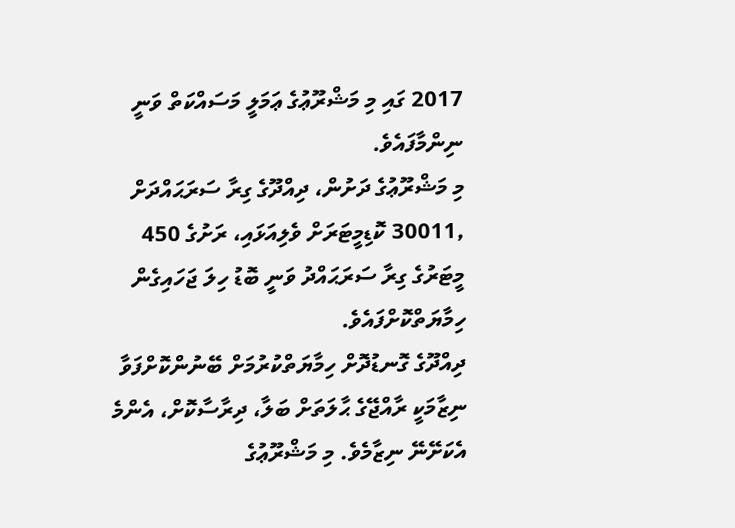2017 ގައި މި މަޝްރޫޢުގެ ޢަމަލީ މަސައްކަތް ވަނީ ނިންމާފައެވެ.
މި މަޝްރޫޢުގެ ދަށުން، ދިއްދޫގެ ގިރާ ސަރަޙައްދަށް ,30011 ކޮޑިމީޓަރަށް ވެލިއަޅައި، ރަށުގެ 450 މީޓަރުގެ ގިރާ ސަރަޙައްދު ވަނީ ބޮޑު ހިލަ ޖަހައިގެން ހިމާޔަތްކޮށްފައެވެ.
ދިއްދޫގެ ގޮނޑުދޮށް ހިމާޔަތްކުރުމަށް ބޭނުންކޮށްފަވާ ނިޒާމަކީ ރާއްޖޭގެ ޙާލަތަށް ބަލާ، ދިރާސާކޮށް، އެންމެ އެކަށޭނޭ ނިޒާމެވެ. މި މަޝްރޫޢުގެ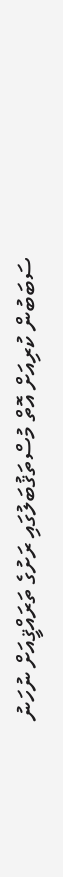ސަބަބުން ކުރިއަށް އޮތް މުސްތަޤުބަލުގައި ރަށުގެ ތަރައްޤީއަށް ނުހަނު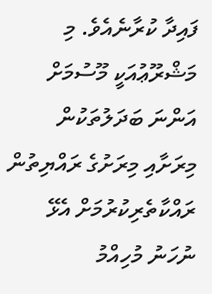ފައިދާ ކުރާނެއެވެ. މި މަޝްރޫޢުއަކީ މޫސުމަށް އަންނަ ބަދަލުތަކުން މިރަށާއި މިރަށުގެ ރައްޔިތުން ރައްކާތެރިކުރުމަށް އެޅޭ ނުހަނު މުހިއްމު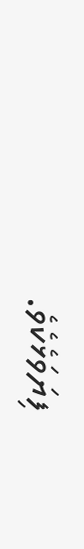ފިޔަވަޅެކެވެ.